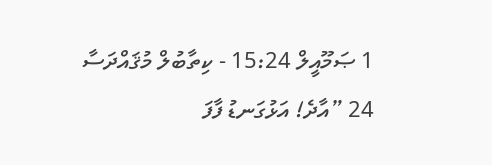1 ޞަމޫއީލް 15:24 - ކިތާބުލް މުޤައްދަސާ
24 ”އާދެ! އަޅުގަނޑު ފާފަ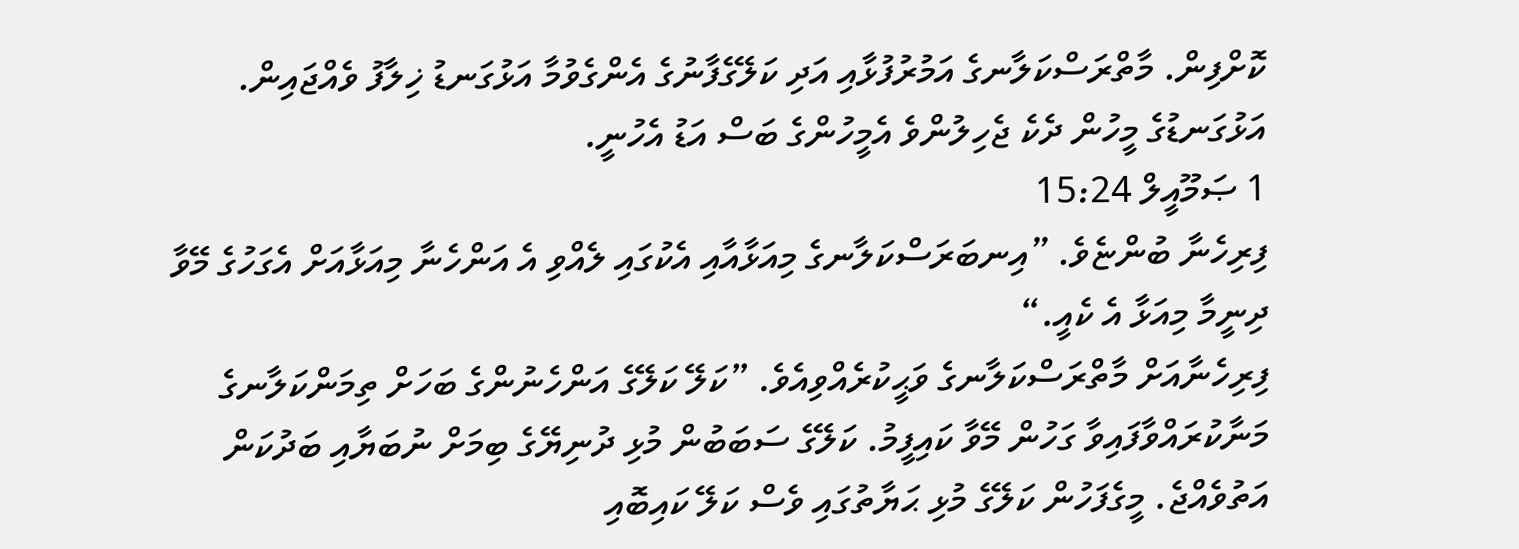ކޮށްފިން. މާތްރަސްކަލާނގެ އަމުރުފުޅާއި އަދި ކަލޭގެފާނުގެ އެންގެވުމާ އަޅުގަނޑު ޚިލާފު ވެއްޖައިން. އަޅުގަނޑުގެ މީހުން ދެކެ ޖެހިލުންވެ އެމީހުންގެ ބަސް އަޑު އެހުނީ.
1 ޞަމޫއީލް 15:24
ފިރިހެނާ ބުންޏެވެ. ”އިނބަރަސްކަލާނގެ މިއަޅާއާއި އެކުގައި ލެއްވި އެ އަންހެނާ މިއަޅާއަށް އެގަހުގެ މޭވާ ދިނީމާ މިއަޅާ އެ ކެއީ.“
ފިރިހެނާއަށް މާތްރަސްކަލާނގެ ވަޙީކުރެއްވިއެވެ. ”ކަލޭ ކަލޭގެ އަންހެނުންގެ ބަހަށް ތިމަންކަލާނގެ މަނާކުރައްވާފައިވާ ގަހުން މޭވާ ކައިފީމު. ކަލޭގެ ސަބަބުން މުޅި ދުނިޔޭގެ ބިމަށް ނުބަޔާއި ބަދުކަން އަތުވެއްޖެ. މީގެފަހުން ކަލޭގެ މުޅި ޙަޔާތުގައި ވެސް ކަލޭ ކައިބޮއި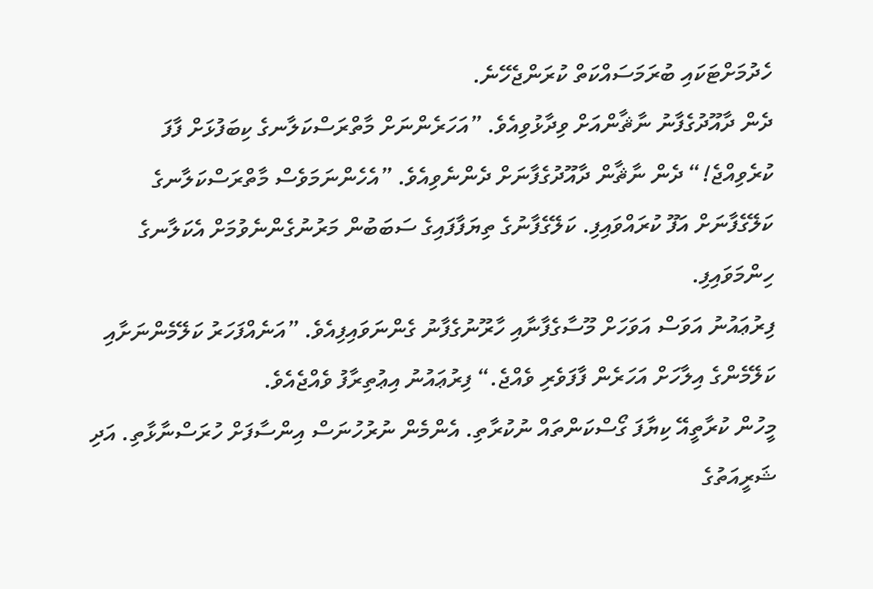ހެދުމަށްޓަކައި ބުރަމަސައްކަތް ކުރަންޖެހޭނެ.
ދެން ދާއޫދުގެފާނު ނާޘާންއަށް ވިދާޅުވިއެވެ. ”އަހަރެންނަށް މާތްރަސްކަލާނގެ ކިބަފުޅަށް ފާފަ ކުރެވިއްޖެ!“ ދެން ނާޘާން ދާއޫދުގެފާނަށް ދެންނެވިއެވެ. ”އެހެންނަމަވެސް މާތްރަސްކަލާނގެ ކަލޭގެފާނަށް އަފޫ ކުރައްވައިފި. ކަލޭގެފާނުގެ ތިޔަފާފައިގެ ސަބަބުން މަރުނުގެންނެވުމަށް އެކަލާނގެ ހިންމަވައިފި.
ފިރުޢައުނު އަވަސް އަވަހަށް މޫސާގެފާނާއި ހާރޫނުގެފާނު ގެންނަވައިފިއެވެ. ”އަނެއްފަހަރު ކަލޭމެންނަށާއި ކަލޭމެންގެ އިލާހަށް އަހަރެން ފާފަވެރި ވެއްޖެ.“ ފިރުޢައުނު އިޢުތިރާފު ވެއްޖެއެވެ.
މީހުން ކުރާތީއޭ ކިޔާފަ ގޯސްކަންތައް ނުކުރާތި. އެންމެން ނުރުހުނަސް އިންސާފަށް ހުރަސްނާޅާތި. އަދި ޝަރީއަތުގެ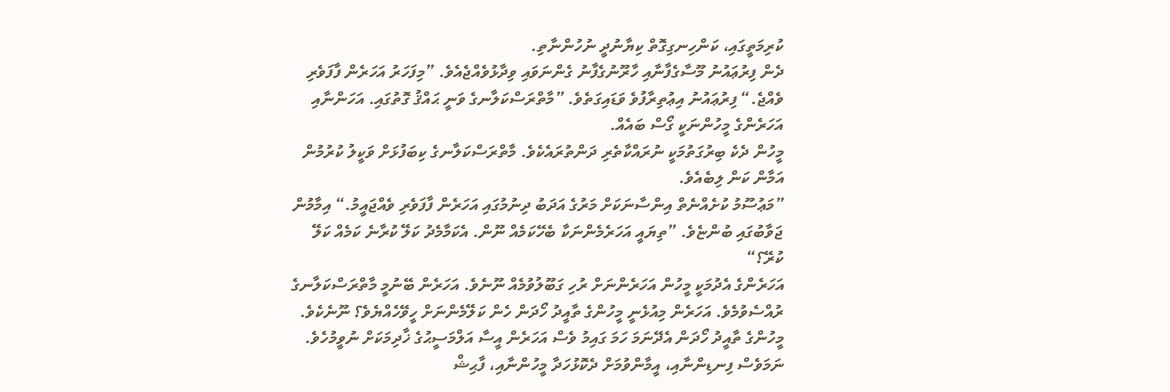ކުރިމަތީގައި، ކަންހިނގިގޮތް ކިޔާނުދީ ނުހުންނާތި.
ދެން ފިރުޢައުނު މޫސާގެފާނާއި ހާރޫނުގެފާނު ގެންނަވައި ވިދާޅުވެއްޖެއެވެ. ”މިފަހަރު އަހަރެން ފާފަވެރި ވެއްޖެ.“ ފިރުޢައުނު އިޢުތިރާފުވެ ވަޑައިގަތެވެ. ”މާތްރަސްކަލާނގެ ވަނީ ޙައްޤު ގޮތުގައި. އަހަންނާއި އަހަރެންގެ މީހުންނަކީ ގޯސް ބައެއް.
މީހުން ދެކެ ބިރުގަތުމަކީ ނުރައްކާތެރި ދަންތުރައެކެވެ. މާތްރަސްކަލާނގެ ކިބަފުޅަށް ވަކީލު ކުރުމުން އަމާން ކަން ލިބެއެވެ.
”މަޢުސޫމު ކުށެއްނެތް އިންސާނަކަށް މަރުގެ އަދަބު ދިނުމުގައި އަހަރެން ފާފަވެރި ވެއްޖައީމު.“ އިމާމުން ޖަވާބުގައި ބުންޏެވެ. ”ތިޔައީ އަހަރެމެންނަކާ ބެހޭކަމެއް ނޫން. އެކަމާމެދު ކަލޭ ކުރާނެ ކަމެއް ކަލޭ ކުރޭ؟“
އަހަރެންގެ އެދުމަކީ މީހުން އަހަރެންނަށް ރުހި ގަބޫލުވުމެއް ނޫނެވެ. އަހަރެން ބޭނުމީ މާތްރަސްކަލާނގެ ރުއްސެވުމެވެ. އަހަރެން މިއުޅެނީ މީހުންގެ ތާއީދު ހޯދަން ހެން ކަލޭމެންނަށް ހީވޭހެއްޔެވެ؟ ނޫނެކެވެ. މީހުންގެ ތާއީދު ހޯދަން އެދޭނަމަ ހަމަ ގައިމު ވެސް އަހަރެން އީސާ އަލްމަސީޙުގެ ޚާދިމަކަށް ނުވީމުހެވެ.
ނަމަވެސް ފިނޑިންނާއި، އީމާންވުމަށް ދެކޮޅުހަދާ މީހުންނާއި، ފާޙިޝް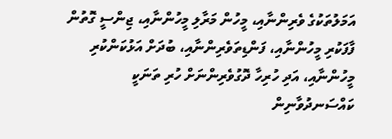އަމަލުތަކުގެ ވެރިންނާއި، މީހުން މަރާލި މީހުންނާއި، ޖިންސީ ގޮތުން ފާފަކުރި މީހުންނާއި، ފަންޑިތަވެރިންނާއި، ބުދަށް އަޅުކަންކުރި މީހުންނާއި، އަދި ހުރިހާ ދޮގުވެރިންނަށް ހުރި ތަނަކީ ކައްސަނދުވާނިން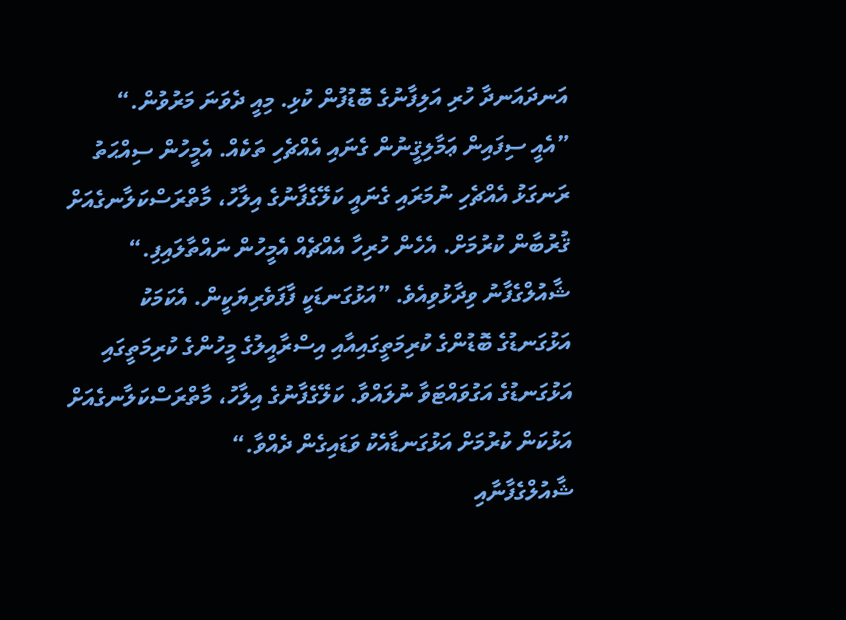އަނދައަނދާ ހުރި އަލިފާނުގެ ބޮޑުފުން ކުޅި. މިއީ ދެވަނަ މަރުވުން.“
”އެއީ ސިފައިން ޢަމާލިޤީނުން ގެނައި އެއްޗެހި ތަކެއް. އެމީހުން ސިއްޙަތު ރަނގަޅު އެއްޗެހި ނުމަރައި ގެނައީ ކަލޭގެފާނުގެ އިލާހު، މާތްރަސްކަލާނގެއަށް ޤުރުބާން ކުރުމަށް. އެހެން ހުރިހާ އެއްޗެއް އެމީހުން ނައްތާލައިފި.“
ޝާއުލްގެފާނު ވިދާޅުވިއެވެ. ”އަޅުގަނޑަކީ ފާފަވެރިޔަކީން. އެކަމަކު އަޅުގަނޑުގެ ބޮޑުންގެ ކުރިމަތީގައިއާއި އިސްރާއީލުގެ މީހުންގެ ކުރިމަތީގައި އަޅުގަނޑުގެ އަގުވައްޓަވާ ނުލައްވާ. ކަލޭގެފާނުގެ އިލާހު، މާތްރަސްކަލާނގެއަށް އަޅުކަން ކުރުމަށް އަޅުގަނޑާއެކު ވަޑައިގެން ދެއްވާ.“
ޝާއުލްގެފާނާއި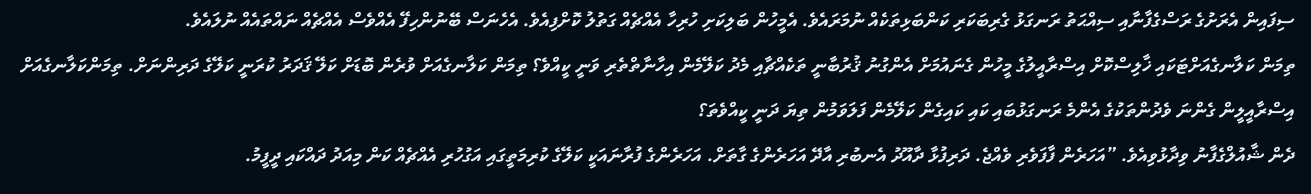ސިފައިން އެރަށުގެ ރަސްގެފާނާއި ސިއްޙަތު ރަނގަޅު ގެރިބަކަރި ކަންބަޅިތަކެއް ނުމަރައެވެ. އެމީހުން ބަލިކަށި ހުރިހާ އެއްޗެއް ގަތުލު ކޮށްފިއެވެ. އެހެނަސް ބޭނުންހިފޭ އެއްވެސް އެއްޗެއް ނައްތައެއް ނުލައެވެ.
ތިމަން ކަލާނގެއަށްޓަކައި ޚާލިސްކޮށް އިސްރާއީލުގެ މީހުން ގެނައުމަށް އެންގުނު ޤުރުބާނީ ތަކެއްޗާއި މެދު ކަލޭމެން އިހާނާތްތެރި ވަނީ ކީއްވެ؟ ތިމަން ކަލާނގެއަށް ވުރެން ބޮޑަށް ކަލޭ ޤަދަރު ކުރަނީ ކަލޭގެ ދަރިންނަށް. ތިމަންކަލާނގެއަށް އިސްރާއީލީން ގެންނަ ވެދުންތަކުގެ އެންމެ ރަނގަޅުބައި ކައި ކައިގެން ކަލޭމެން ފަލަވަމުން ތިޔަ ދަނީ ކީއްވެތަ؟
ދެން ޝާއުލްގެފާނު ވިދާޅުވިއެވެ. ”އަހަރެން ފާފަވެރި ވެއްޖެ. ދަރިފުޅާ ދާއޫދު އެނބުރި އާދޭ އަހަރެންގެ ގާތަށް. އަހަރެންގެ ފުރާނައަކީ ކަލޭގެ ކުރިމަތީގައި އަގުހުރި އެއްޗެއް ކަން މިއަދު ދައްކައި ދީފީމު.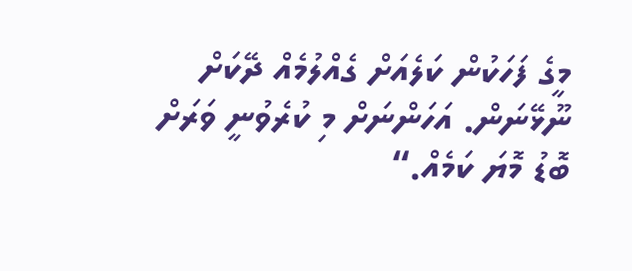މީގެ ފަހަކުން ކަލެއަށް ގެއްލުމެއް ދޭކަށް ނޫޅޭނަން. އަހަންނަށް މި ކުރެވުނީ ވަރަށް ބޮޑު މޮޔަ ކަމެއް.“